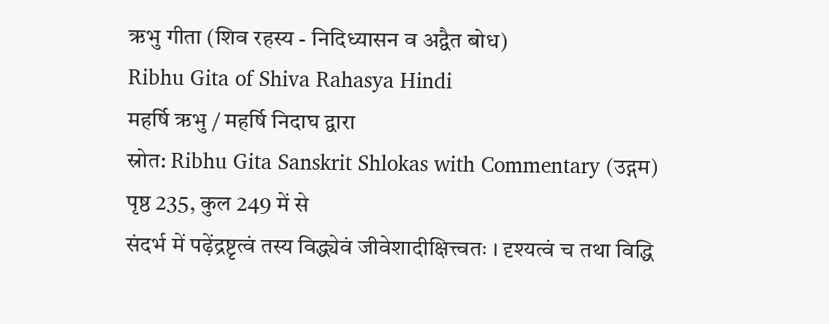ऋभु गीता (शिव रहस्य - निदिध्यासन व अद्वैत बोध)
Ribhu Gita of Shiva Rahasya Hindi
महर्षि ऋभु / महर्षि निदाघ द्वारा
स्रोत: Ribhu Gita Sanskrit Shlokas with Commentary (उद्गम)
पृष्ठ 235, कुल 249 में से
संदर्भ में पढ़ेंद्रष्टृत्वं तस्य विद्ध्येवं जीवेशादीक्षित्त्वतः । दृश्यत्वं च तथा विद्धि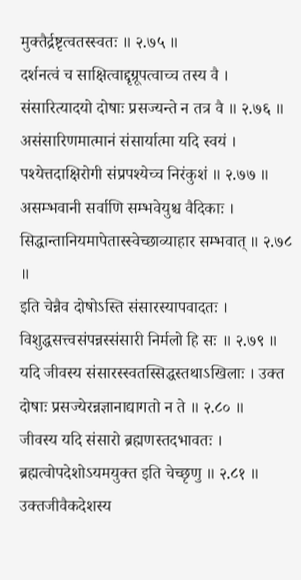मुक्तैर्द्रष्टृत्वतस्स्वतः ॥ २.७५ ॥
दर्शनत्वं च साक्षित्वाद्दृग्रूपत्वाच्च तस्य वै । संसारित्यादयो दोषाः प्रसज्यन्ते न तत्र वै ॥ २.७६ ॥
असंसारिणमात्मानं संसार्यात्मा यदि स्वयं । पश्येत्तदाक्षिरोगी संप्रपश्येच्च निरंकुशं ॥ २.७७ ॥
असम्भवानी सर्वाणि सम्भवेयुश्च वैदिकाः । सिद्धान्तानियमापेतास्स्वेच्छाव्याहार सम्भवात् ॥ २.७८ ॥
इति चेन्नैव दोषोऽस्ति संसारस्यापवादतः । विशुद्धसत्त्वसंपन्नस्संसारी निर्मलो हि सः ॥ २.७९ ॥
यदि जीवस्य संसारस्स्वतस्सिद्धस्तथाऽखिलाः । उक्त दोषाः प्रसज्येरन्नज्ञानाद्यागतो न ते ॥ २.८० ॥
जीवस्य यदि संसारो ब्रह्मणस्तदभावतः । ब्रह्मत्वोपदेशोऽयमयुक्त इति चेच्छृणु ॥ २.८१ ॥
उक्तजीवैकदेशस्य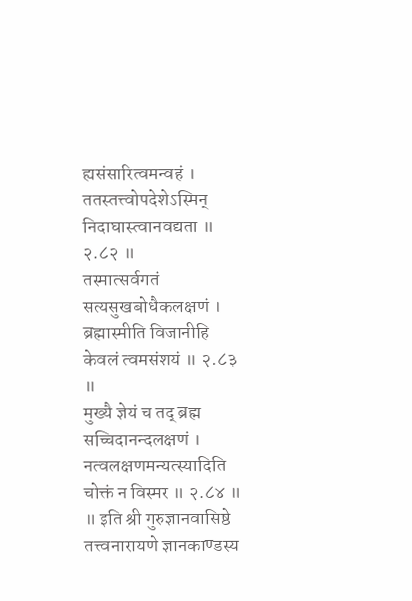ह्यसंसारित्वमन्वहं । ततस्तत्त्वोपदेशेऽस्मिन् निदाघास्त्वानवद्यता ॥ २.८२ ॥
तस्मात्सर्वगतं सत्यसुखबोधैकलक्षणं । ब्रह्मास्मीति विजानीहि केवलं त्वमसंशयं ॥ २.८३ ॥
मुख्यै ज्ञेयं च तद् ब्रह्म सच्चिदानन्दलक्षणं । नत्वलक्षणमन्यत्स्यादिति चोक्तं न विस्मर ॥ २.८४ ॥
॥ इति श्री गुरुज्ञानवासिष्ठे तत्त्वनारायणे ज्ञानकाण्डस्य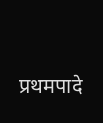प्रथमपादे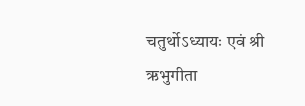चतुर्थोऽध्यायः एवं श्री ऋभुगीता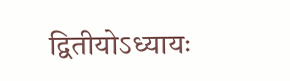द्वितीयोऽध्यायः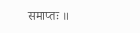समाप्तः ॥